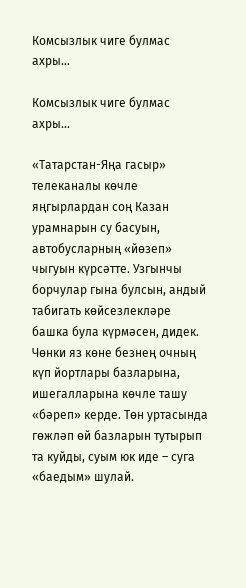Комсызлык чиге булмас ахры…

Комсызлык чиге булмас ахры…

«Татарстан-Яңа гасыр» телеканалы көчле яңгырлардан соң Казан урамнарын су басуын, автобусларның «йөзеп» чыгуын күрсәтте. Узгынчы борчулар гына булсын, андый табигать көйсезлекләре башка була күрмәсен, дидек. Чөнки яз көне безнең очның күп йортлары базларына, ишегалларына көчле ташу «бәреп» керде. Төн уртасында гөжләп өй базларын тутырып та куйды, суым юк иде – суга «баедым» шулай.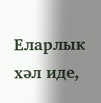Еларлык хәл иде,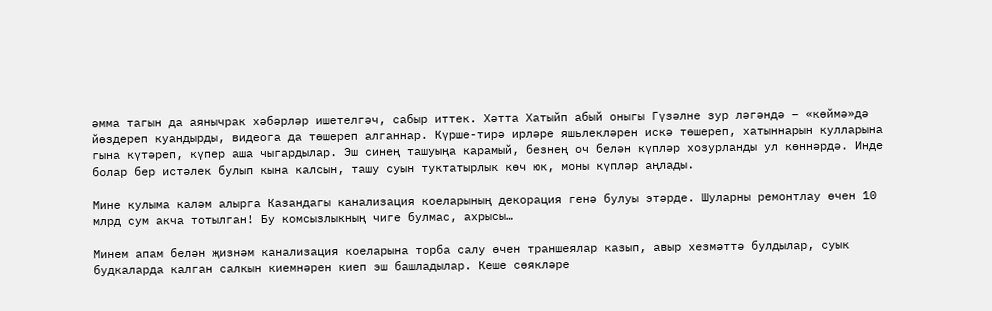әмма тагын да аянычрак хәбәрләр ишетелгәч, сабыр иттек. Хәтта Хатыйп абый оныгы Гүзәлне зур ләгәндә – «көймә»дә йөздереп куандырды, видеога да төшереп алганнар. Күрше-тирә ирләре яшьлекләрен искә төшереп, хатыннарын кулларына гына күтәреп, күпер аша чыгардылар. Эш синең ташуыңа карамый, безнең оч белән күпләр хозурланды ул көннәрдә. Инде болар бер истәлек булып кына калсын, ташу суын туктатырлык көч юк, моны күпләр аңлады.

Мине кулыма каләм алырга Казандагы канализация коеларының декорация генә булуы этәрде. Шуларны ремонтлау өчен 10 млрд сум акча тотылган! Бу комсызлыкның чиге булмас, ахрысы…

Минем апам белән җизнәм канализация коеларына торба салу өчен траншеялар казып, авыр хезмәттә булдылар, суык будкаларда калган салкын киемнәрен киеп эш башладылар. Кеше сөякләре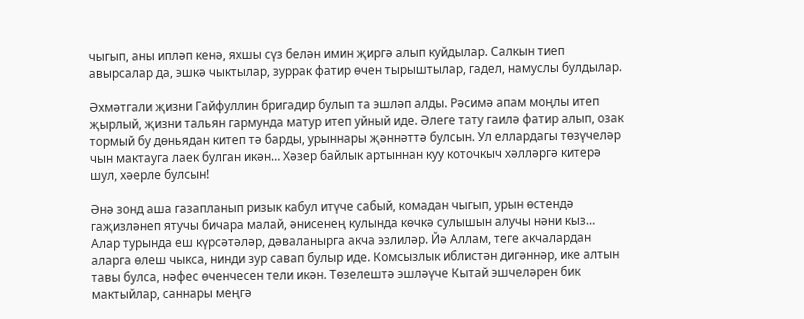чыгып, аны ипләп кенә, яхшы сүз белән имин җиргә алып куйдылар. Салкын тиеп авырсалар да, эшкә чыктылар, зуррак фатир өчен тырыштылар, гадел, намуслы булдылар.

Әхмәтгали җизни Гайфуллин бригадир булып та эшләп алды. Рәсимә апам моңлы итеп җырлый, җизни тальян гармунда матур итеп уйный иде. Әлеге тату гаилә фатир алып, озак тормый бу дөньядан китеп тә барды, урыннары җәннәттә булсын. Ул еллардагы төзүчеләр чын мактауга лаек булган икән… Хәзер байлык артыннан куу коточкыч хәлләргә китерә шул, хәерле булсын!

Әнә зонд аша газапланып ризык кабул итүче сабый, комадан чыгып, урын өстендә гаҗизләнеп ятучы бичара малай, әнисенең кулында көчкә сулышын алучы нәни кыз… Алар турында еш күрсәтәләр, дәваланырга акча эзлиләр. Йә Аллам, теге акчалардан аларга өлеш чыкса, нинди зур савап булыр иде. Комсызлык иблистән дигәннәр, ике алтын тавы булса, нәфес өченчесен тели икән. Төзелештә эшләүче Кытай эшчеләрен бик мактыйлар, саннары меңгә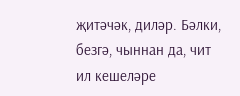җитәчәк, диләр. Бәлки, безгә, чыннан да, чит ил кешеләре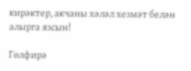кирәктер, акчаны хәләл хезмәт белән алырга язсын!

Гөлфирә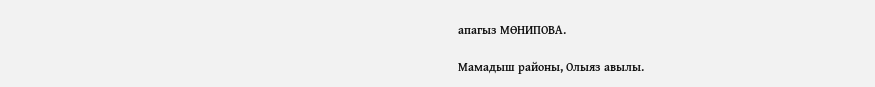апагыз МӨНИПОВА.

Мамадыш районы, Олыяз авылы.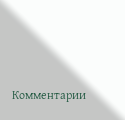Комментарии